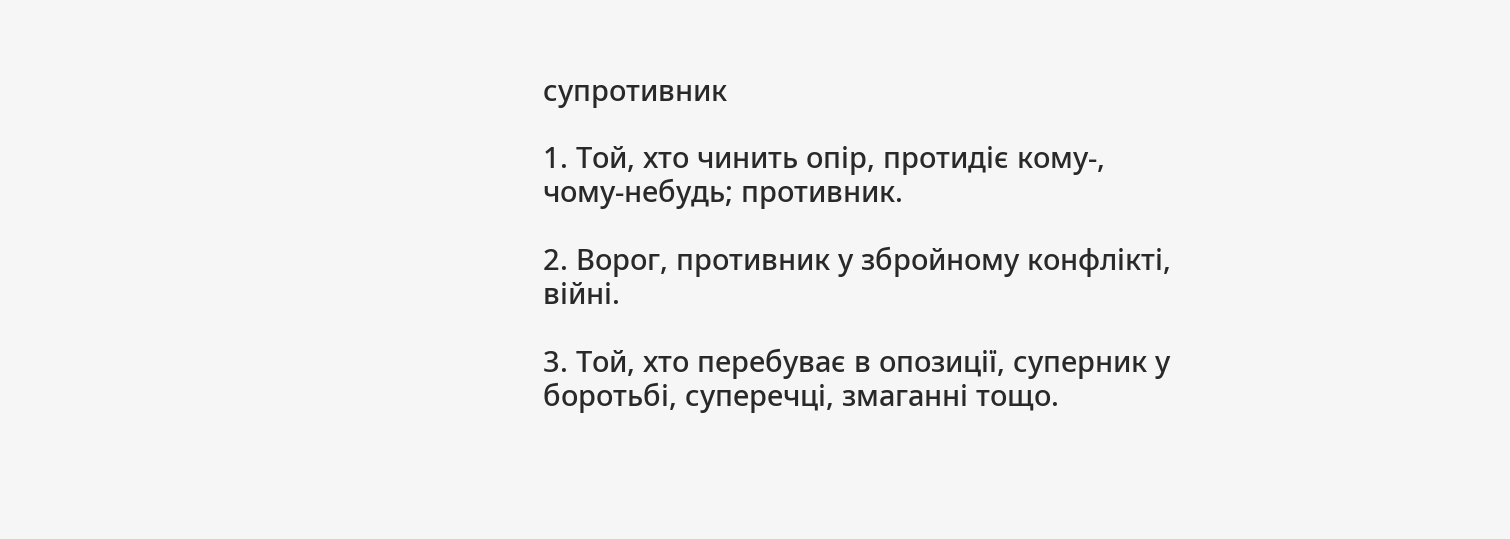супротивник

1. Той, хто чинить опір, протидіє кому-, чому-небудь; противник.

2. Ворог, противник у збройному конфлікті, війні.

3. Той, хто перебуває в опозиції, суперник у боротьбі, суперечці, змаганні тощо.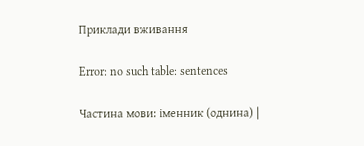Приклади вживання

Error: no such table: sentences

Частина мови: іменник (однина) |